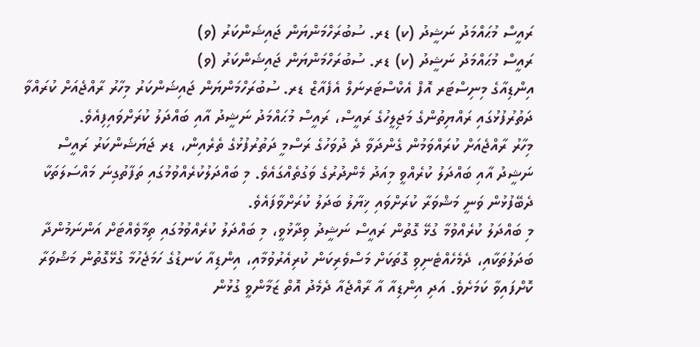ރައީސް މުޙައްމަދު ނަޝީދު (ކ) ޑރ. ސުބުރަހްމަންޔަން ޖައިޝަންކަރު (ވ)
ރައީސް މުޙައްމަދު ނަޝީދު (ކ) ޑރ. ސުބުރަހްމަންޔަން ޖައިޝަންކަރު (ވ)
އިންޑިއާގެ މިނިސްޓަރ އޮފް އެކްސްޓަރނަލް އެފެއާޒް ޑރ. ސުބުރަހްމަންޔަން ޖައިޝަންކަރު މިހާރު ރާއްޖެއަށް ކުރައްވާ ދަތުރުފުޅުގައި ރައްޔިތުންގެ މަޖިލީހުގެ ރައީސް، ރައީސް މުޙައްމަދު ނަޝީދު އާއި ބައްދަލު ކުރަށްވައިފިއެވެ.
މިހާރު ރާއްޖެއަށް ކުރައްވަމުން ގެންދަވާ ދެ ދުވަހުގެ ރަސްމީ ދަތުރުފުޅުގެ ތެރެއިން، ޑރ ޖަޔަޝަންކަރު ރައީސް ނަޝީދު އާއި ބައްދަލު ކުރެއްވީ މިއަދު މެންދުރުގެ ވަގުތެއްގައެވެ. މި ބައްދަލުކުރެއްވުމުގައި ތަފާތުގިނަ މައްސަލަތަކާ ދެބޭފުޅުން ވަނީ މަޝްވަރާ ކުރަށްވައި ޚިޔާލު ބަދަލު ކުރަށްވާފައެވެ.
މި ބައްދަލު ކުރެއްވުމާ ގުޅޭ ގޮތުން ރައީސް ނަޝީދު ވިދާޅުވީ، މި ބައްދަލު ކުރެއްވުމުގައި ތިމާވެއްޓަށް އަންނަމުންދާ ބަދަލުތަކާއި، ދެމެހެއްޓެނިވި ގޮތަކަށް މަސްވެރިކަން ކުރިއެރުވުމާއި، އިންޑިއާ ކަނޑުގެ ހަމަޖެހުމާ ގުޅޭގޮތުން މަޝްވަރާ ކޮށްފައިވާ ކަމަށެވެ. އަދި އިންޑިއާ އާ ރާއްޖެއާ ދެމެދު އޮތް ޒަމާންވީ ގުޅުން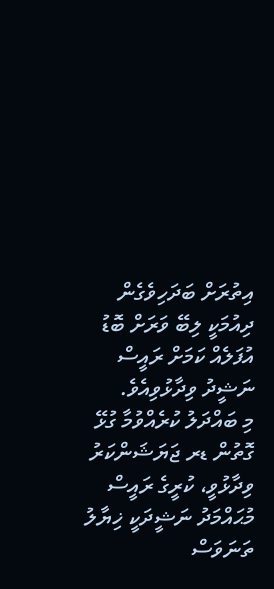އިތުރަށް ބަދަހިވެގެން ދިއުމަކީ ލިބޭ ވަރަށް ބޮޑު އުފަލެއް ކަމަށް ރައީސް ނަޝީދު ވިދާޅުވިއެވެ.
މި ބައްދަލު ކުރެއްވުމާ ގުޅޭ ގޮތުން ޑރ ޖަޔަޝަންކަރު ވިދާޅުވީ، ކުރީގެ ރައީސް މުޙައްމަދު ނަޝީދަކީ ޚިޔާލު ތަނަވަސް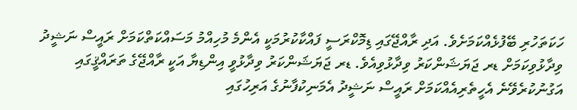ހަކަތަހުރި ބޭފުޅެއްކަމަށެވެ. އަދި ރާއްޖޭގައި ޑިމޮކްރަސީ ފައްކާކުރުމަކީ އެންމެ މުހިއްމު މަސައްކަތްކަމަށް ރައީސް ނަޝީދު ވިދާޅުވިކަމަށް ޑރ ޖަޔަޝަންކަރު ވިދާޅުވިއެވެ. ޑރ ޖަޔަޝަންކަރު ވިދާޅުވީ އިންޑިޔާ އަކީ ރާއްޖޭގެ ތަރައްޤީގައި އަގުނުކުރެވޭނެ އެހީތެރިއެއްކަމަށް ރައީސް ނަޝީދު އެމަނިކުފާނުގެ އަރިހުގައި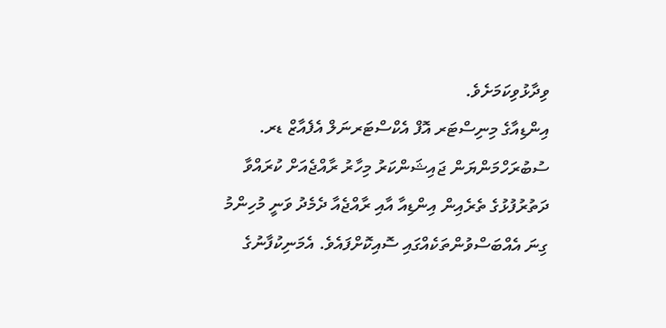ވިދާޅުވިކަމަށެވެ.
އިންޑިއާގެ މިނިސްޓަރ އޮފް އެކްސްޓަރނަލް އެފެއާޒް ޑރ. ސުބުރަހްމަންޔަން ޖައިޝަންކަރު މިހާރު ރާއްޖެއަށް ކުރައްވާ ދަތުރުފުޅުގެ ތެރެއިން އިންޑިއާ އާއި ރާއްޖެއާ ދެމެދު ވަނީ މުހިންމު ގިނަ އެއްބަސްވުންތަކެއްގައި ސޮއިކޮށްފައެވެ. އެމަނިކުފާނުގެ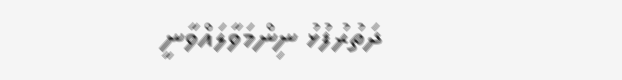ދަތުރުފުޅު ނިންމަވާލައްވާނީ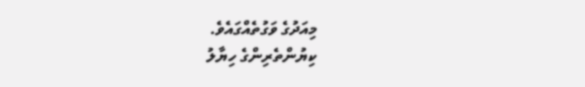މިއަދުގެ ވަގުތެއްގައެވެ.
ކިޔުންތެރިންގެ ހިޔާލު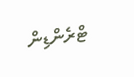ޓްރެންޑިން